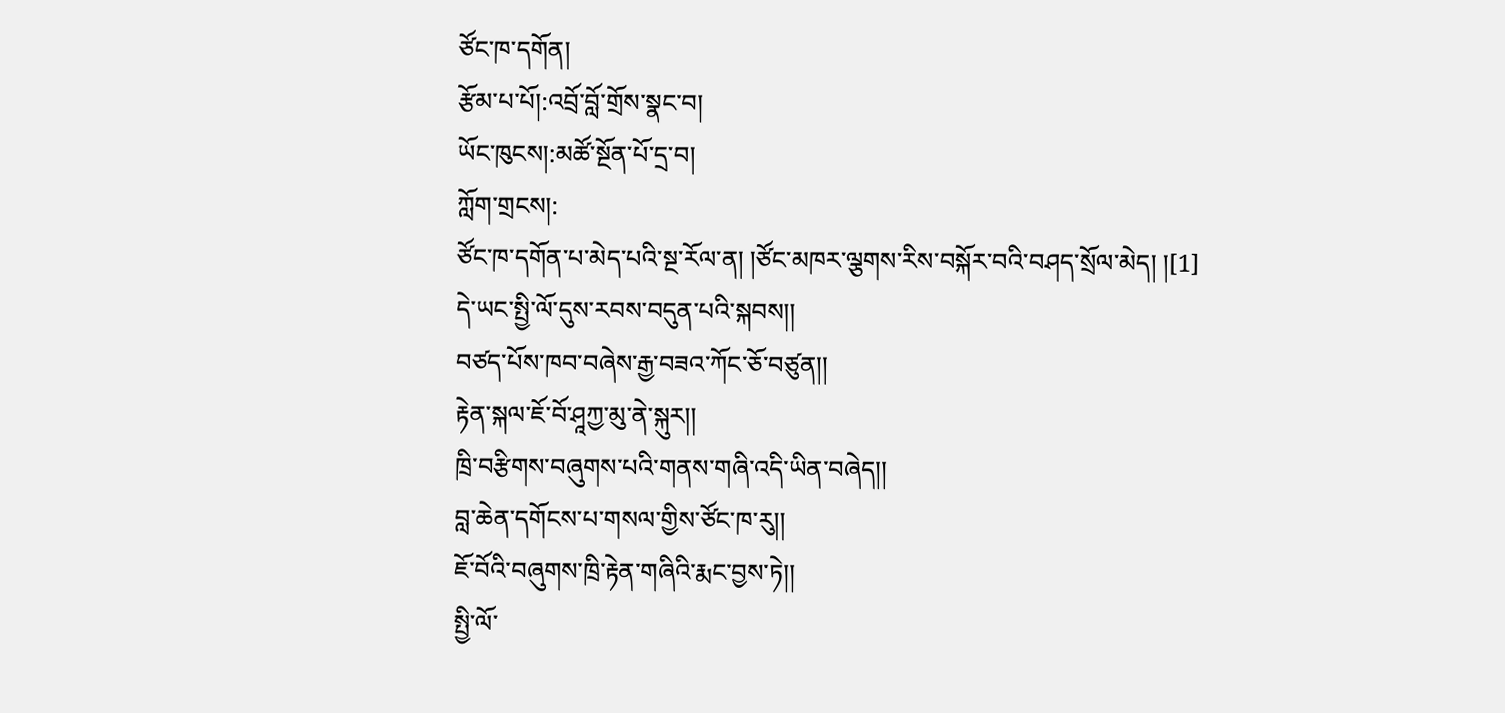ཙོང་ཁ་དགོན།
རྩོམ་པ་པོ།:འབྲོ་བློ་གྲོས་སྣང་བ།
ཡོང་ཁུངས།:མཚོ་སྔོན་པོ་དྲ་བ།
ཀློག་གྲངས།:
ཙོང་ཁ་དགོན་པ་མེད་པའི་སྔ་རོལ་ན། །ཙོང་མཁར་ལྕགས་རིས་བསྐོར་བའི་བཤད་སྲོལ་མེད། །[1]
དེ་ཡང་སྤྱི་ལོ་དུས་རབས་བདུན་པའི་སྐབས།།
བཙད་པོས་ཁབ་བཞེས་རྒྱ་བཟའ་ཀོང་ཅོ་བཙུན།།
རྟེན་སྐལ་ཇོ་བོ་ཤཱཀྱ་མུ་ནེ་སྐུར།།
ཁྲི་བརྩིགས་བཞུགས་པའི་གནས་གཞི་འདི་ཡིན་བཞེད།།
བླ་ཆེན་དགོངས་པ་གསལ་གྱིས་ཙོང་ཁ་རུ།།
ཇོ་བོའི་བཞུགས་ཁྲི་རྟེན་གཞིའི་རྨང་བྱས་ཏེ།།
སྤྱི་ལོ་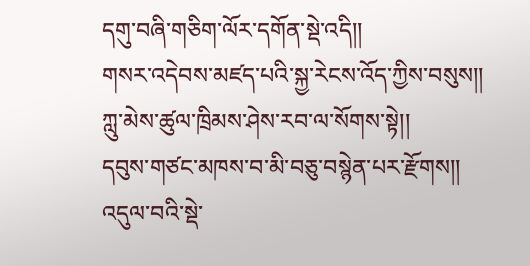དགུ་བཞི་གཅིག་ལོར་དགོན་སྡེ་འདི།།
གསར་འདེབས་མཛད་པའི་སྐྱ་རེངས་འོད་ཀྱིས་བསུས།།
ཀླུ་མེས་ཚུལ་ཁྲིམས་ཤེས་རབ་ལ་སོགས་སྟེ།།
དབུས་གཙང་མཁས་བ་མི་བཅུ་བསྙེན་པར་རྫོགས།།
འདུལ་བའི་སྡེ་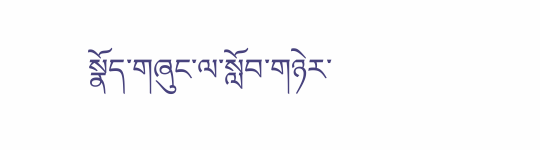སྣོད་གཞུང་ལ་སློབ་གཉེར་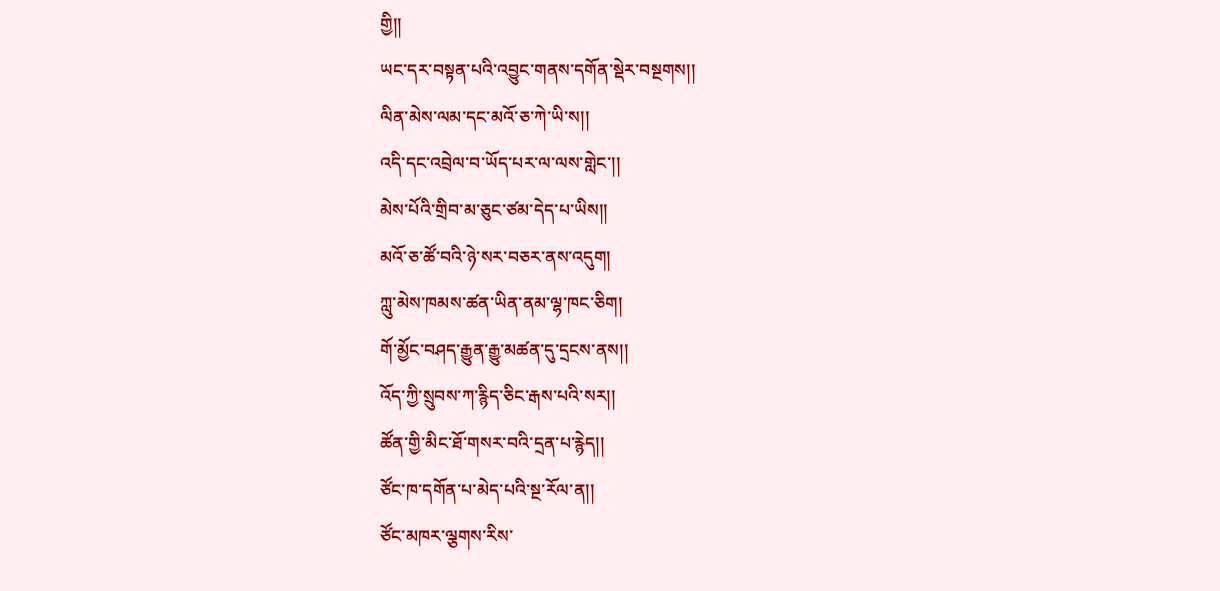གྱི།།
ཡང་དར་བསྟན་པའི་འབྱུང་གནས་དགོན་སྡེར་བསྔགས།།
ལིན་མེས་ལམ་དང་མའོ་ཅ་ཀེ་ཡི་ས།།
འདི་དང་འབྲེལ་བ་ཡོད་པར་ལ་ལས་གླེང་།།
མེས་པོའི་གྲིབ་མ་ཅུང་ཙམ་དེད་པ་ཡིས།།
མའོ་ཅ་ཚོ་བའི་ཉེ་སར་བཅར་ནས་འདུག།
ཀླུ་མེས་ཁམས་ཚན་ཡིན་ནམ་ལྷ་ཁང་ཅིག།
གོ་མྱོང་བཤད་རྒྱུན་རྒྱུ་མཚན་དུ་དྲངས་ནས།།
འོད་ཀྱི་སྲུབས་ཀ་རྙིད་ཅིང་རྒས་པའི་སར།།
ཚོན་གྱི་མིང་ཐོ་གསར་བའི་དྲན་པ་རྙེད།།
ཙོང་ཁ་དགོན་པ་མེད་པའི་སྔ་རོལ་ན།།
ཙོང་མཁར་ལྕགས་རིས་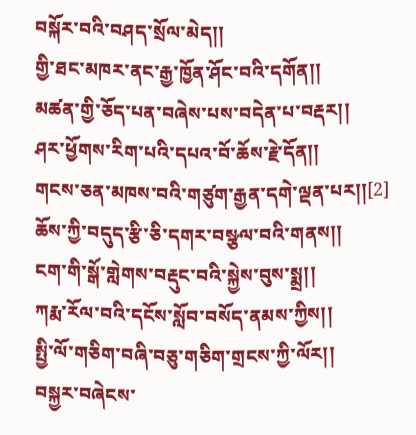བསྐོར་བའི་བཤད་སྲོལ་མེད།།
གྱི་ཐང་མཁར་ནང་རྒྱ་ཁྱོན་ཤོང་བའི་དགོན།།
མཚན་གྱི་ཅོད་པན་བཞེས་པས་བདེན་པ་བརྡར།།
ཤར་ཕྱོགས་རིག་པའི་དཔའ་བོ་ཆོས་རྗེ་དོན།།
གངས་ཅན་མཁས་བའི་གཙུག་རྒྱན་དགེ་ལྡན་པར།།[2]
ཆོས་ཀྱི་བདུད་རྩི་ཅི་དགར་བསྩལ་བའི་གནས།།
ངག་གི་སྒོ་གླེགས་བརྡུང་བའི་སྐྱེས་བུས་སྨྲ།།
ཀརྨ་རོལ་བའི་དངོས་སློབ་བསོད་ནམས་ཀྱིས།།
སྤྱི་ལོ་གཅིག་བཞི་བཅུ་གཅིག་གྲངས་ཀྱི་ལོར།།
བསྐྱར་བཞེངས་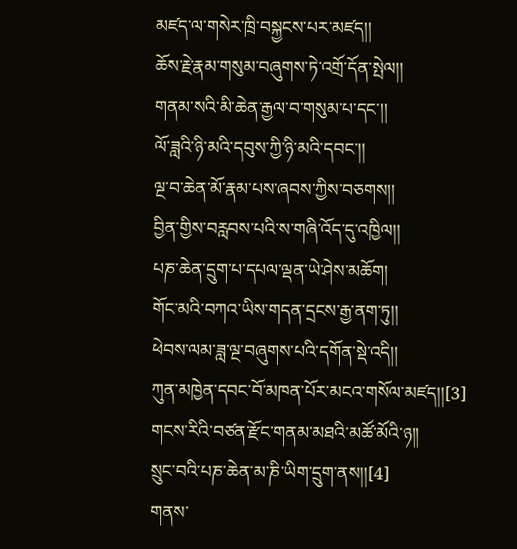མཛད་ལ་གསེར་ཁྲི་བསྐྱངས་པར་མཛད།།
ཆོས་རྗེ་རྣམ་གསུམ་བཞུགས་ཏེ་འགྲོ་དོན་སྤེལ།།
གནམ་སའི་མི་ཆེན་རྒྱལ་བ་གསུམ་པ་དང་།།
ལོ་ཟླའི་ཉི་མའི་དབུས་ཀྱི་ཉི་མའི་དབང་།།
ལྔ་བ་ཆེན་མོ་རྣམ་པས་ཞབས་ཀྱིས་བཅགས།།
བྱིན་གྱིས་བརླབས་པའི་ས་གཞི་འོད་དུ་འཁྱིལ།།
པཎ་ཆེན་དྲུག་པ་དཔལ་ལྡན་ཡེ་ཤེས་མཆོག།
གོང་མའི་བཀའ་ཡིས་གདན་དྲངས་རྒྱ་ནག་ཏུ།།
ཕེབས་ལམ་ཟླ་ལྔ་བཞུགས་པའི་དགོན་སྡེ་འདི།།
ཀུན་མཁྱེན་དབང་བོ་མཁན་པོར་མངའ་གསོལ་མཛད།།[3]
གངས་རིའི་བཙན་རྫོང་གནམ་མཐའི་མཚོ་མོའི་ཉ།།
སྲུང་བའི་པཎ་ཆེན་མ་ཎི་ཡིག་དྲུག་ནས།།[4]
གནས་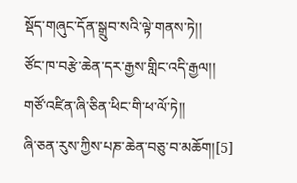སྡོད་གཞུང་དོན་སྒྲུབ་སའི་ལྟེ་གནས་ཏེ།།
ཙོང་ཁ་བརྩེ་ཆེན་དར་རྒྱས་གླིང་འདི་རྒྱལ།།
གཙོ་འཛིན་ཞི་ཅིན་ཕིང་གི་ཕ་ལོ་ཏེ།།
ཞི་ཅན་རུས་ཀྱིས་པཎ་ཆེན་བཅུ་བ་མཆོག།[5]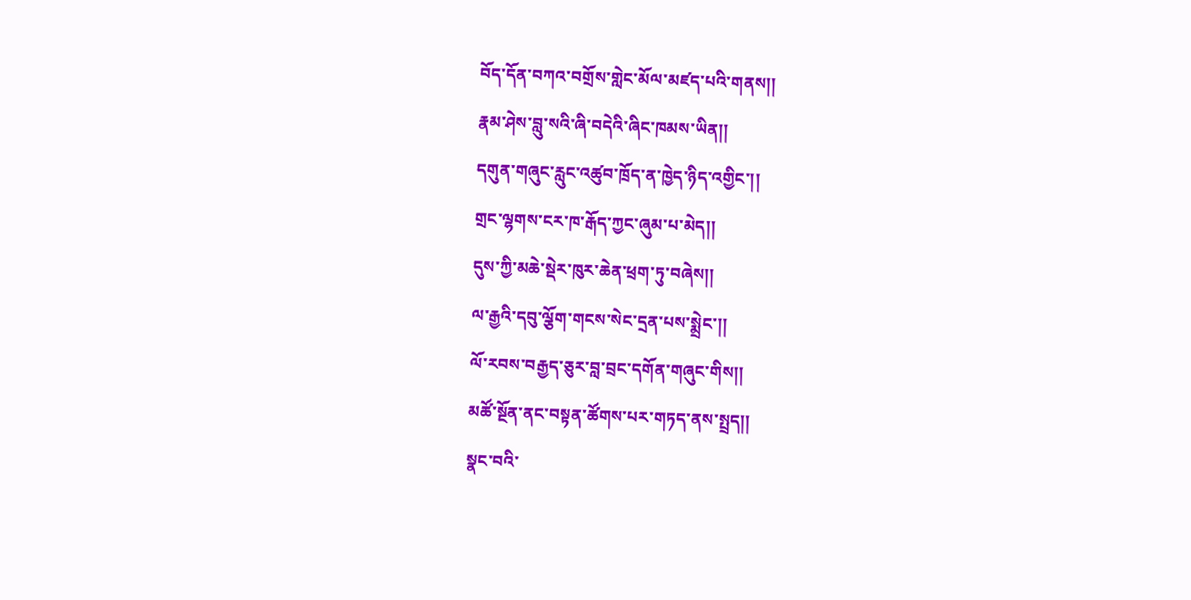བོད་དོན་བཀའ་བགྲོས་གླེང་མོལ་མཛད་པའི་གནས།།
རྣམ་ཤེས་བླུ་སའི་ཞི་བདེའི་ཞིང་ཁམས་ཡིན།།
དགུན་གཞུང་རླུང་འཚུབ་ཁྲོད་ན་ཁྱེད་ཉིད་འགྱིང་།།
གྲང་ལྷགས་ངར་ཁ་རྒོད་ཀྱང་ཞུམ་པ་མེད།།
དུས་ཀྱི་མཆེ་སྡེར་ཁུར་ཆེན་ཕྲག་ཏུ་བཞེས།།
ལ་རྒྱའི་དབུ་ལྕོག་གངས་སེང་དྲན་པས་སྨྲེང་།།
ལོ་རབས་བརྒྱད་ཅུར་བླ་བྲང་དགོན་གཞུང་གིས།།
མཚོ་སྔོན་ནང་བསྟན་ཚོགས་པར་གཏད་ནས་སྤྲད།།
སྣང་བའི་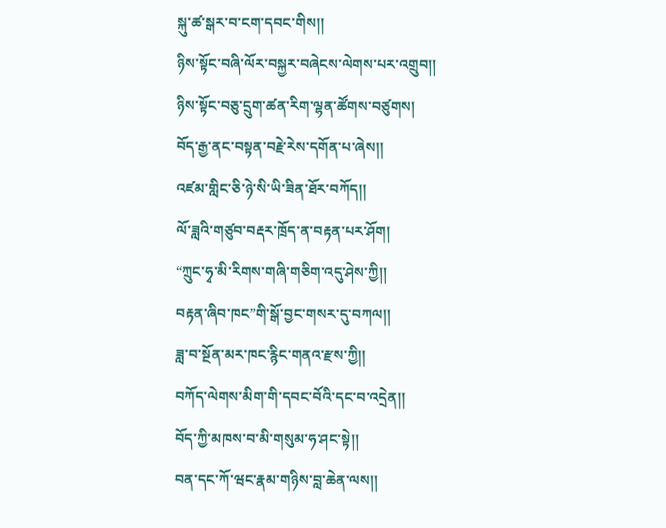སྐུ་ཚ་སྒར་བ་ངག་དབང་གིས།།
ཉིས་སྟོང་བཞི་ལོར་བསྐྱར་བཞེངས་ལེགས་པར་འགྲུབ།།
ཉིས་སྟོང་བཅུ་དྲུག་ཚན་རིག་ལྷན་ཚོགས་བཙུགས།
བོད་རྒྱ་ནང་བསྟན་བརྗེ་རེས་དགོན་པ་ཞེས།།
འཛམ་གླིང་ཅི་ཉེ་སི་ཡི་ཟིན་ཐོར་བཀོད།།
ལོ་ཟླའི་གཙུབ་བརྡར་ཁྲོད་ན་བརྟན་པར་ཤོག།
“ཀྲུང་ཧྭ་མི་རིགས་གཞི་གཅིག་འདུ་ཤེས་ཀྱི།།
བརྟན་ཞིབ་ཁང”གི་སྒོ་བྱང་གསར་དུ་བཀལ།།
ཟླ་བ་སྔོན་མར་ཁང་རྙིང་གནའ་རྫས་ཀྱི།།
བཀོད་ལེགས་མིག་གི་དབང་བོའི་དང་བ་འདྲེན།།
བོད་ཀྱི་མཁས་བ་མི་གསུམ་ཧ་ཤང་སྟེ།།
བན་དང་ཀོ་ཝང་རྣམ་གཉིས་བླ་ཆེན་ལས།།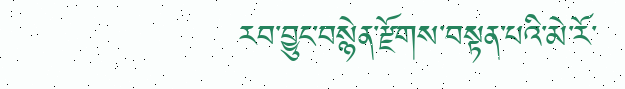རབ་བྱུང་བསྙེན་རྫོགས་བསྟན་པའི་མེ་རོ་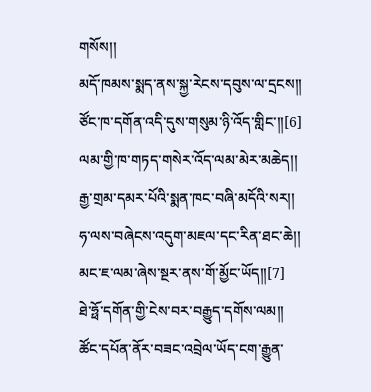གསོས།།
མདོ་ཁམས་སྨད་ནས་སྐྱ་རེངས་དབུས་ལ་དྲངས།།
ཙོང་ཁ་དགོན་འདི་དུས་གསུམ་ཉི་འོད་གླིང་།།[6]
ལམ་གྱི་ཁ་གཏད་གསེར་འོད་ལམ་མེར་མཆེད།།
རྒྱ་གྲམ་དམར་པོའི་སྨན་ཁང་བཞི་མདོའི་སར།།
ཧ་ལས་བཞེངས་འདུག་མཇལ་དང་རིན་ཐང་ཆེ།།
མང་ཇ་ལམ་ཞེས་སྔར་ནས་གོ་མྱོང་ཡོད།།[7]
ཐེ་ཧྥོ་དགོན་གྱི་ངེས་བར་བརྒྱུད་དགོས་ལམ།།
ཚོང་དཔོན་ནོར་བཟང་འབྲེལ་ཡོད་ངག་རྒྱུན་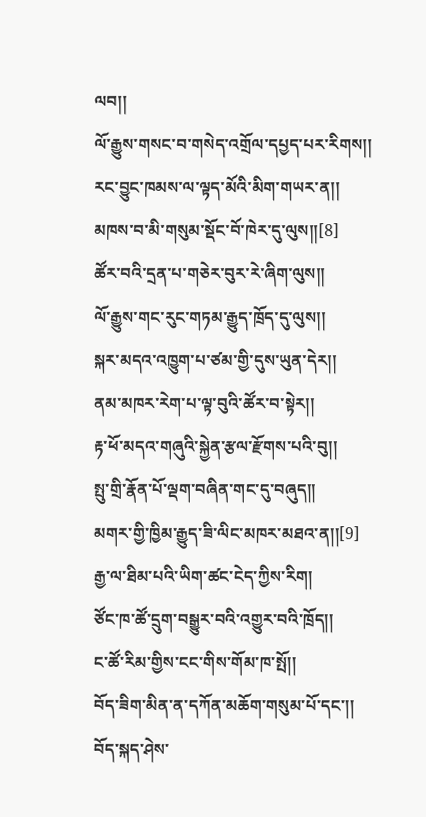ལབ།།
ལོ་རྒྱུས་གསང་བ་གསེད་འགྲོལ་དཔྱད་པར་རིགས།།
རང་བྱུང་ཁམས་ལ་ལྟད་མོའི་མིག་གཡར་ན།།
མཁས་བ་མི་གསུམ་སྡོང་བོ་ཁེར་དུ་ལུས།།[8]
ཚོར་བའི་དྲན་པ་གཅེར་བུར་རེ་ཞིག་ལུས།།
ལོ་རྒྱུས་གང་རུང་གཏམ་རྒྱུད་ཁྲོད་དུ་ལུས།།
སྐར་མདའ་འཁྱུག་པ་ཙམ་གྱི་དུས་ཡུན་དེར།།
ནམ་མཁར་རེག་པ་ལྟ་བུའི་ཚོར་བ་སྟེར།།
རྟ་ཕོ་མདའ་གཞུའི་སྐྱེན་རྩལ་རྫོགས་པའི་བུ།།
སྤུ་གྲི་རྣོན་པོ་ལྡག་བཞིན་གང་དུ་བཞུད།།
མགར་གྱི་ཁྱིམ་རྒྱུད་ཟི་ལིང་མཁར་མཐའ་ན།།[9]
རྒྱ་ལ་ཐིམ་པའི་ཡིག་ཚང་ངེད་ཀྱིས་རིག།
ཙོང་ཁ་ཚོ་དྲུག་བསྒྱུར་བའི་འགྱུར་བའི་ཁྲོད།།
ང་ཚོ་རིམ་གྱིས་ངང་གིས་གོམ་ཁ་སྤོ།།
བོད་ཟིག་མིན་ན་དཀོན་མཆོག་གསུམ་པོ་དང་།།
བོད་སྐད་ཤེས་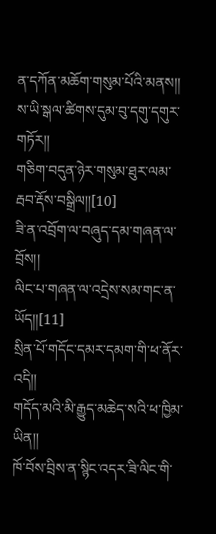ན་དཀོན་མཆོག་གསུམ་པོའི་མནས།།
ས་ཡི་སྒལ་ཚིགས་དུམ་བུ་དགུ་དགུར་གཏོར།།
གཅིག་བདུན་ཉེར་གསུམ་ཐུར་ལམ་རྦབ་རྡོས་བསྒྲིལ།།[10]
ཟི་ན་འབྲོག་ལ་བཞུད་དམ་གཞན་ལ་བྲོས།།
ལིང་པ་གཞན་ལ་འདྲེས་སམ་གང་ན་ཡོད།།[11]
སྲིན་པོ་གདོང་དམར་དམག་གི་ཕ་ནོར་འདི།།
གདོད་མའི་མི་རྒྱུད་མཆེད་སའི་ཕ་ཁྱིམ་ཡིན།།
ཁོ་བོས་བྲིས་ན་སྙིང་འདར་ཟི་ལིང་གི་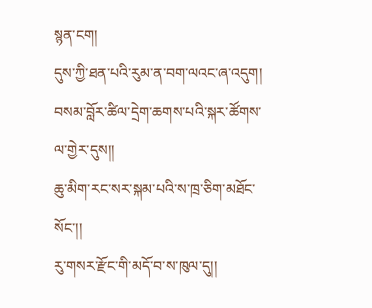སྙན་ངག།
དུས་ཀྱི་ཐན་པའི་རུམ་ན་བག་ལའང་ཞ་འདུག།
བསམ་བློར་ཚིལ་དྲེག་ཆགས་པའི་སྐར་ཚོགས་ལ་གྱེར་དུས།།
ཆུ་མིག་རང་སར་སྐམ་པའི་ས་ཁྲ་ཅིག་མཐོང་སོང་།།
རུ་གསར་རྫོང་གི་མདོ་བ་ས་ཁུལ་དུ།།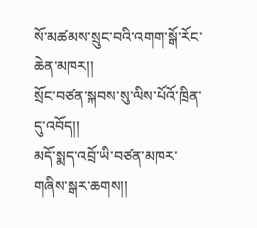སོ་མཚམས་སྲུང་བའི་འགག་སྒོ་རོང་ཆེན་མཁར།།
སྲོང་བཙན་སྐབས་སུ་ལིས་པོའོ་ཁྲིན་དུ་འབོད།།
མདོ་སྨད་འབྲོ་ཡི་བཙན་མཁར་གཞིས་སྒར་ཆགས།།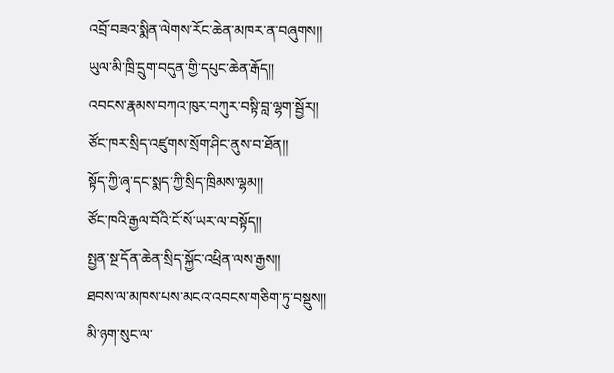འབྲོ་བཟའ་སྨིན་ལེགས་རོང་ཆེན་མཁར་ན་བཞུགས།།
ཡུལ་མི་ཁྲི་དྲུག་བདུན་གྱི་དཔུང་ཆེན་རྒོད།།
འབངས་རྣམས་བཀའ་ཁུར་བཀུར་བསྟི་བླ་ལྷག་སྦྱོར།།
ཙོང་ཁར་སྲིད་འཛུགས་སྲོག་ཤིང་ནུས་བ་ཐོན།།
སྟོད་ཀྱི་ཞྭ་དང་སྨད་ཀྱི་སྲིད་ཁྲིམས་ལྷམ།།
ཙོང་ཁའི་རྒྱལ་བོའི་ངོ་སོ་ཡར་ལ་བསྟོད།།
སྤྱན་སྔ་དོན་ཆེན་སྲིད་སྐྱོང་འཕྲིན་ལས་རྒྱས།།
ཐབས་ལ་མཁས་པས་མངའ་འབངས་གཅིག་ཏུ་བསྡུས།།
མི་ཉག་སུང་ལ་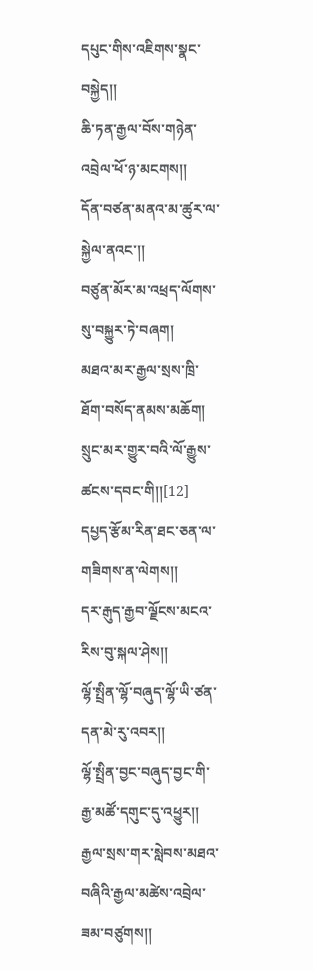དཔུང་གིས་འཇིགས་སྣང་བསྐྱེད།།
ཆི་ཏན་རྒྱལ་བོས་གཉེན་འབྲེལ་ཕོ་ཉ་མངགས།།
དོན་བཙན་མནའ་མ་ཚུར་ལ་སྐྱེལ་ནའང་།།
བཙུན་མོར་མ་འཕྲད་ལོགས་སུ་བསྐྱུར་ཏེ་བཞག།
མཐའ་མར་རྒྱལ་སྲས་ཁྲི་ཐོག་བསོད་ནམས་མཆོག།
སྲུང་མར་གྱུར་བའི་ལོ་རྒྱུས་ཚངས་དབང་གི།།[12]
དཔྱད་རྩོམ་རིན་ཐང་ཅན་ལ་གཟིགས་ན་ལེགས།།
དར་རྒུད་རྒྱབ་ལྗོངས་མངའ་རིས་བུ་སྐལ་ཤེས།།
ལྷོ་སྤྲིན་ལྷོ་བཞུད་ལྷོ་ཡི་ཙན་དན་མེ་རུ་འབར།།
ལྷོ་སྤྲིན་བྱང་བཞུད་བྱང་གི་རྒྱ་མཚོ་དགུང་དུ་འཕྱུར།།
རྒྱལ་སྲས་གར་སླེབས་མཐའ་བཞིའི་རྒྱལ་མཚེས་འབྲེལ་ཟམ་བཙུགས།།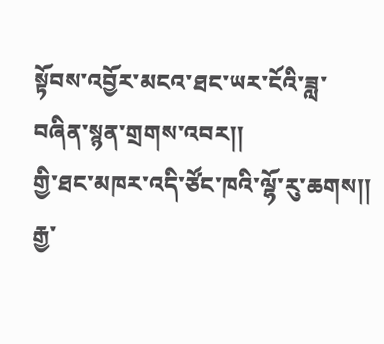སྟོབས་འབྱོར་མངའ་ཐང་ཡར་ངོའི་ཟླ་བཞིན་སྙན་གྲགས་འབར།།
གྱི་ཐང་མཁར་འདི་ཙོང་ཁའི་ལྷོ་རུ་ཆགས།།
རྒྱ་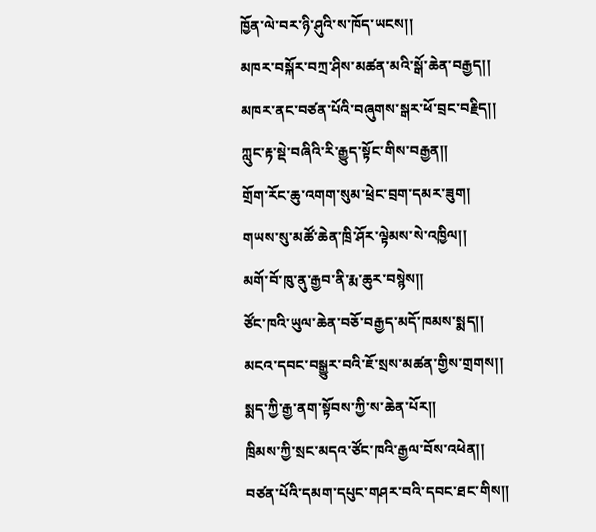ཁྱོན་ལེ་བར་ཉི་ཤུའི་ས་ཁོད་ཡངས།།
མཁར་བསྐོར་བཀྲ་ཤིས་མཚན་མའི་སྒོ་ཆེན་བརྒྱད།།
མཁར་ནང་བཙན་པོའི་བཞུགས་སྒར་ཕོ་བྲང་བརྗིད།།
ཀླུང་རྟ་སྡེ་བཞིའི་རི་རྒྱུད་སྟོང་གིས་བརྒྱན།།
གྲོག་རོང་ཆུ་འགག་སུམ་ཕྲེང་བྲག་དམར་ཟུག།
གཡས་སུ་མཚོ་ཆེན་ཁྲི་ཤོར་ལྟེམས་སེ་འཁྱིལ།།
མགོ་བོ་ཁུ་ནུ་རྒྱབ་ནི་རྨ་ཆུར་བསྙེས།།
ཙོང་ཁའི་ཡུལ་ཆེན་བཅོ་བརྒྱད་མདོ་ཁམས་སྨད།།
མངའ་དབང་བསྒྱུར་བའི་ཇོ་སྲས་མཚན་གྱིས་གྲགས།།
སྨད་ཀྱི་རྒྱ་ནག་སྟོབས་ཀྱི་ས་ཆེན་པོར།།
ཁྲིམས་ཀྱི་སྲང་མདའ་ཙོང་ཁའི་རྒྱལ་བོས་འཕེན།།
བཙན་པོའི་དམག་དཔུང་གཤར་བའི་དབང་ཐང་གིས།།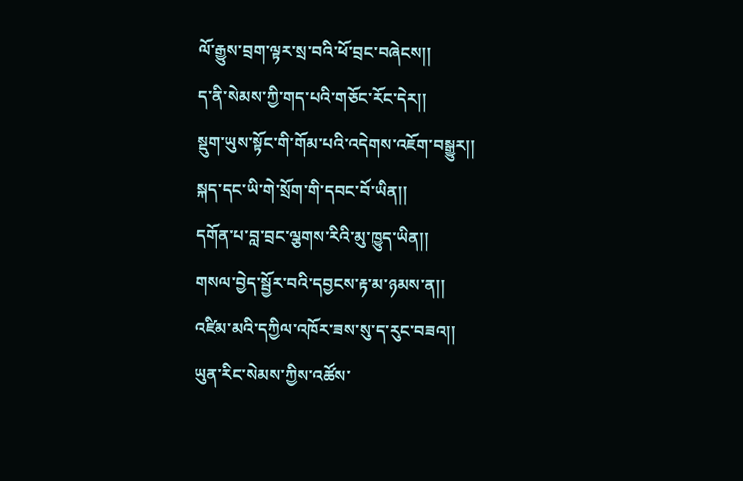ལོ་རྒྱུས་བྲག་ལྟར་སྲ་བའི་ཕོ་བྲང་བཞེངས།།
ད་ནི་སེམས་ཀྱི་གད་པའི་གཅོང་རོང་དེར།།
སྡུག་ཡུས་སྟོང་གི་གོམ་པའི་འདེགས་འཇོག་བསྒྱུར།།
སྐད་དང་ཡི་གེ་སྲོག་གི་དབང་བོ་ཡིན།།
དགོན་པ་བླ་བྲང་ལྕགས་རིའི་མུ་ཁྱུད་ཡིན།།
གསལ་བྱེད་སྦྱོར་བའི་དབྱངས་རྟ་མ་ཉམས་ན།།
འཛིམ་མའི་དཀྱིལ་འཁོར་ཟས་སུ་ད་རུང་བཟའ།།
ཡུན་རིང་སེམས་ཀྱིས་འཚོས་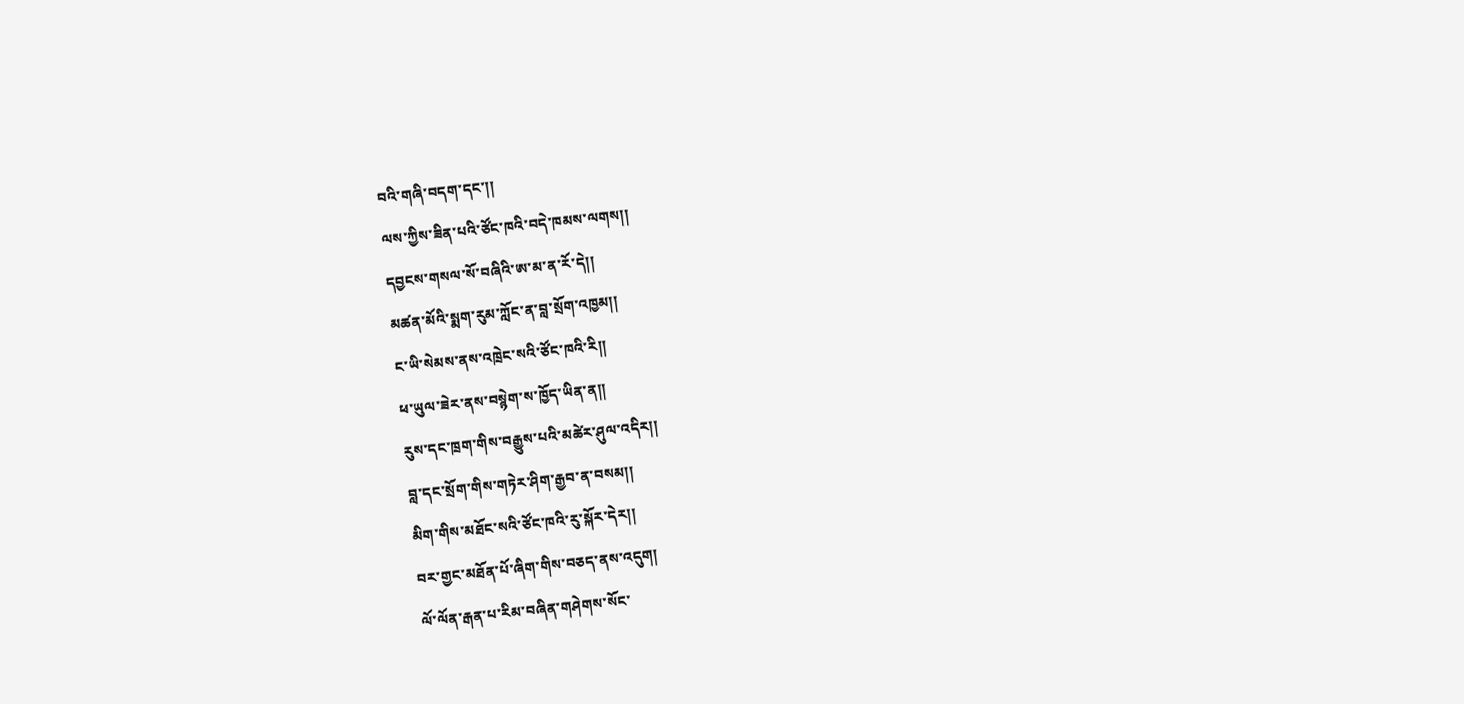བའི་གཞི་བདག་དང་།།
ལས་ཀྱིས་ཟིན་པའི་ཙོང་ཁའི་བདེ་ཁམས་ལགས།།
དབྱངས་གསལ་སོ་བཞིའི་ཨ་མ་ན་རོ་དེ།།
མཚན་མོའི་སྨག་རུམ་ཀློང་ན་བླ་སྲོག་འཁྱམ།།
ང་ཡི་སེམས་ནས་འཁྲེང་སའི་ཙོང་ཁའི་རི།།
ཕ་ཡུལ་ཟེར་ནས་བསྙེག་ས་ཁྱོད་ཡིན་ན།།
རུས་དང་ཁྲག་གིས་བརྒྱུས་པའི་མཚེར་ཤུལ་འདིར།།
བླ་དང་སྲོག་གིས་གཏེར་ཤིག་རྒྱབ་ན་བསམ།།
མིག་གིས་མཐོང་སའི་ཙོང་ཁའི་རུ་སྐོར་དེར།།
བར་གྱང་མཐོན་པོ་ཞིག་གིས་བཅད་ནས་འདུག།
ལོ་ལོན་རྒན་པ་རིམ་བཞིན་གཤེགས་སོང་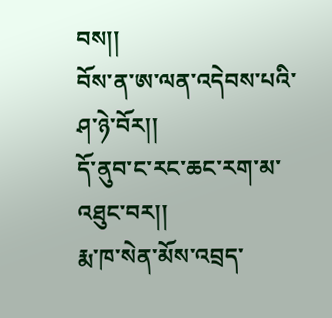བས།།
བོས་ན་ཨ་ལན་འདེབས་པའི་ཤ་ཉེ་བོར།།
དོ་ནུབ་ང་རང་ཆང་རག་མ་འཐུང་བར།།
རྨ་ཁ་སེན་མོས་འབྲད་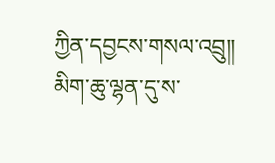ཀྱིན་དབྱངས་གསལ་འབྲུ།།
མིག་ཆུ་ལྷན་དུ་ས་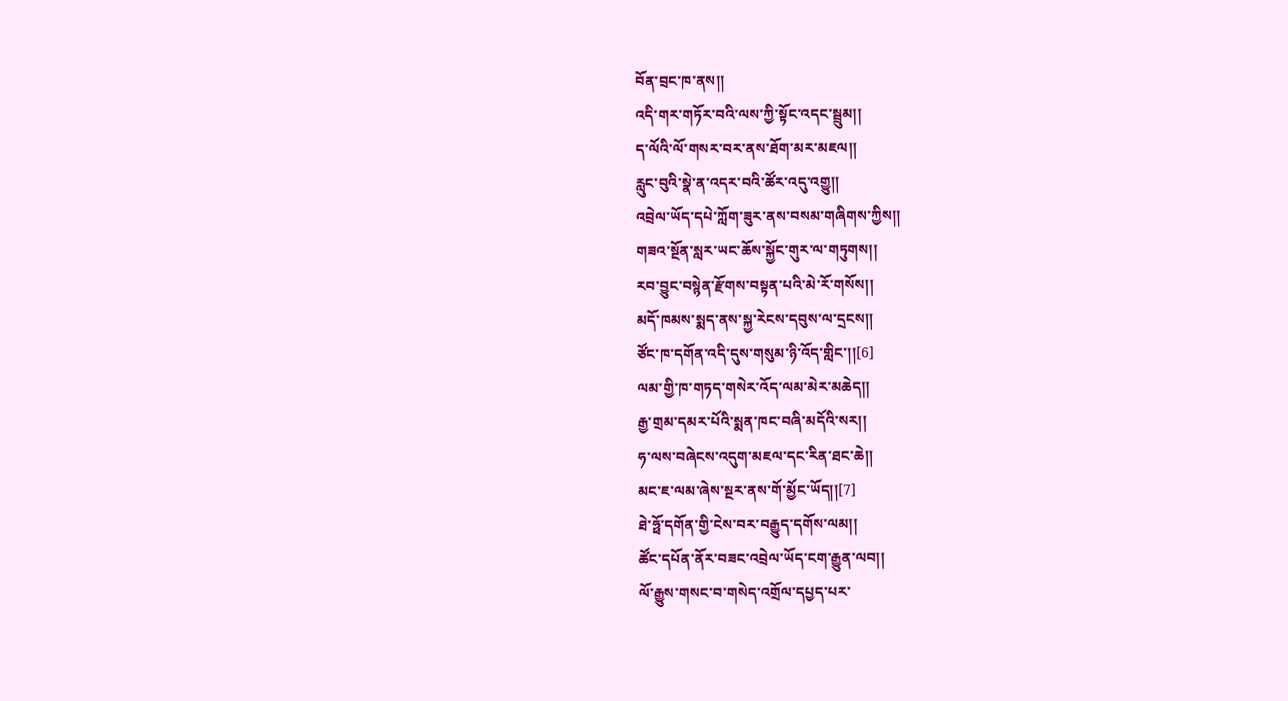བོན་བྲང་ཁ་ནས།།
འདི་གར་གཏོར་བའི་ལས་ཀྱི་སྟོང་འདང་སྦྲུམ།།
ད་ལོའི་ལོ་གསར་བར་ནས་ཐོག་མར་མཇལ།།
རླུང་བུའི་སྣེ་ན་འདར་བའི་ཚོར་འདུ་འགྱུ།།
འབྲེལ་ཡོད་དཔེ་ཀློག་ཟུར་ནས་བསམ་གཞིགས་ཀྱིས།།
གཟའ་སྔོན་སླར་ཡང་ཆོས་སྐྱོང་གུར་ལ་གཏུགས།།
རབ་བྱུང་བསྙེན་རྫོགས་བསྟན་པའི་མེ་རོ་གསོས།།
མདོ་ཁམས་སྨད་ནས་སྐྱ་རེངས་དབུས་ལ་དྲངས།།
ཙོང་ཁ་དགོན་འདི་དུས་གསུམ་ཉི་འོད་གླིང་།།[6]
ལམ་གྱི་ཁ་གཏད་གསེར་འོད་ལམ་མེར་མཆེད།།
རྒྱ་གྲམ་དམར་པོའི་སྨན་ཁང་བཞི་མདོའི་སར།།
ཧ་ལས་བཞེངས་འདུག་མཇལ་དང་རིན་ཐང་ཆེ།།
མང་ཇ་ལམ་ཞེས་སྔར་ནས་གོ་མྱོང་ཡོད།།[7]
ཐེ་ཧྥོ་དགོན་གྱི་ངེས་བར་བརྒྱུད་དགོས་ལམ།།
ཚོང་དཔོན་ནོར་བཟང་འབྲེལ་ཡོད་ངག་རྒྱུན་ལབ།།
ལོ་རྒྱུས་གསང་བ་གསེད་འགྲོལ་དཔྱད་པར་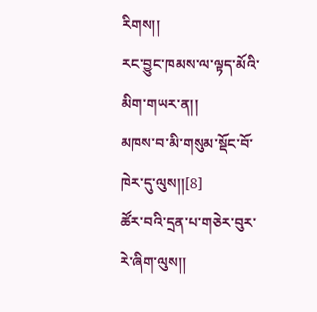རིགས།།
རང་བྱུང་ཁམས་ལ་ལྟད་མོའི་མིག་གཡར་ན།།
མཁས་བ་མི་གསུམ་སྡོང་བོ་ཁེར་དུ་ལུས།།[8]
ཚོར་བའི་དྲན་པ་གཅེར་བུར་རེ་ཞིག་ལུས།།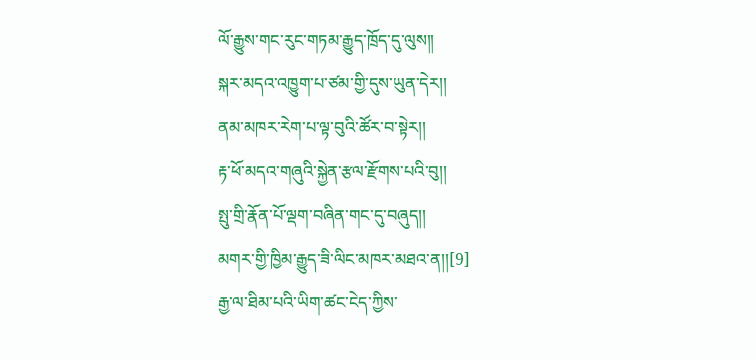ལོ་རྒྱུས་གང་རུང་གཏམ་རྒྱུད་ཁྲོད་དུ་ལུས།།
སྐར་མདའ་འཁྱུག་པ་ཙམ་གྱི་དུས་ཡུན་དེར།།
ནམ་མཁར་རེག་པ་ལྟ་བུའི་ཚོར་བ་སྟེར།།
རྟ་ཕོ་མདའ་གཞུའི་སྐྱེན་རྩལ་རྫོགས་པའི་བུ།།
སྤུ་གྲི་རྣོན་པོ་ལྡག་བཞིན་གང་དུ་བཞུད།།
མགར་གྱི་ཁྱིམ་རྒྱུད་ཟི་ལིང་མཁར་མཐའ་ན།།[9]
རྒྱ་ལ་ཐིམ་པའི་ཡིག་ཚང་ངེད་ཀྱིས་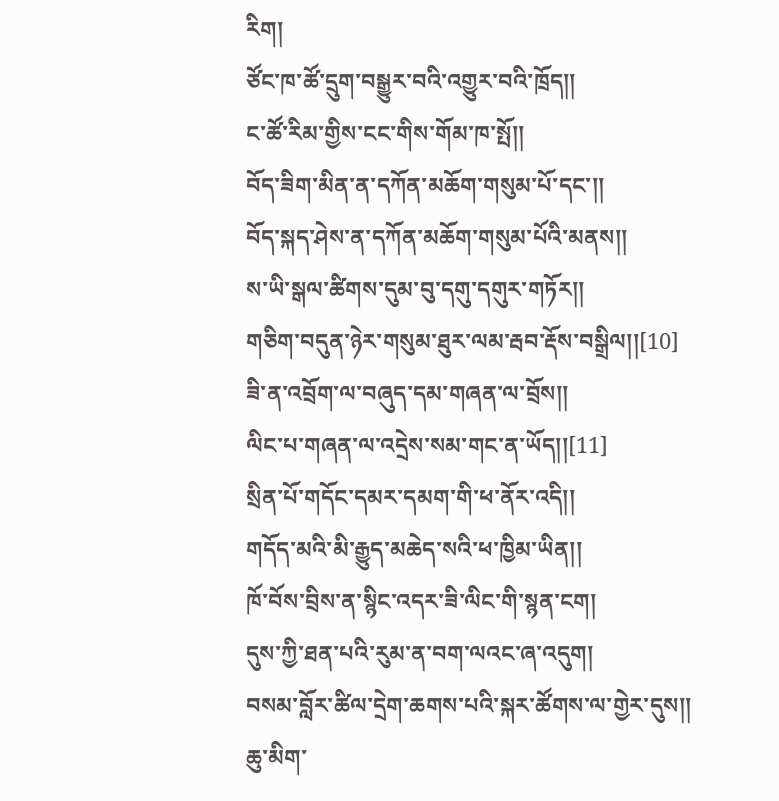རིག།
ཙོང་ཁ་ཚོ་དྲུག་བསྒྱུར་བའི་འགྱུར་བའི་ཁྲོད།།
ང་ཚོ་རིམ་གྱིས་ངང་གིས་གོམ་ཁ་སྤོ།།
བོད་ཟིག་མིན་ན་དཀོན་མཆོག་གསུམ་པོ་དང་།།
བོད་སྐད་ཤེས་ན་དཀོན་མཆོག་གསུམ་པོའི་མནས།།
ས་ཡི་སྒལ་ཚིགས་དུམ་བུ་དགུ་དགུར་གཏོར།།
གཅིག་བདུན་ཉེར་གསུམ་ཐུར་ལམ་རྦབ་རྡོས་བསྒྲིལ།།[10]
ཟི་ན་འབྲོག་ལ་བཞུད་དམ་གཞན་ལ་བྲོས།།
ལིང་པ་གཞན་ལ་འདྲེས་སམ་གང་ན་ཡོད།།[11]
སྲིན་པོ་གདོང་དམར་དམག་གི་ཕ་ནོར་འདི།།
གདོད་མའི་མི་རྒྱུད་མཆེད་སའི་ཕ་ཁྱིམ་ཡིན།།
ཁོ་བོས་བྲིས་ན་སྙིང་འདར་ཟི་ལིང་གི་སྙན་ངག།
དུས་ཀྱི་ཐན་པའི་རུམ་ན་བག་ལའང་ཞ་འདུག།
བསམ་བློར་ཚིལ་དྲེག་ཆགས་པའི་སྐར་ཚོགས་ལ་གྱེར་དུས།།
ཆུ་མིག་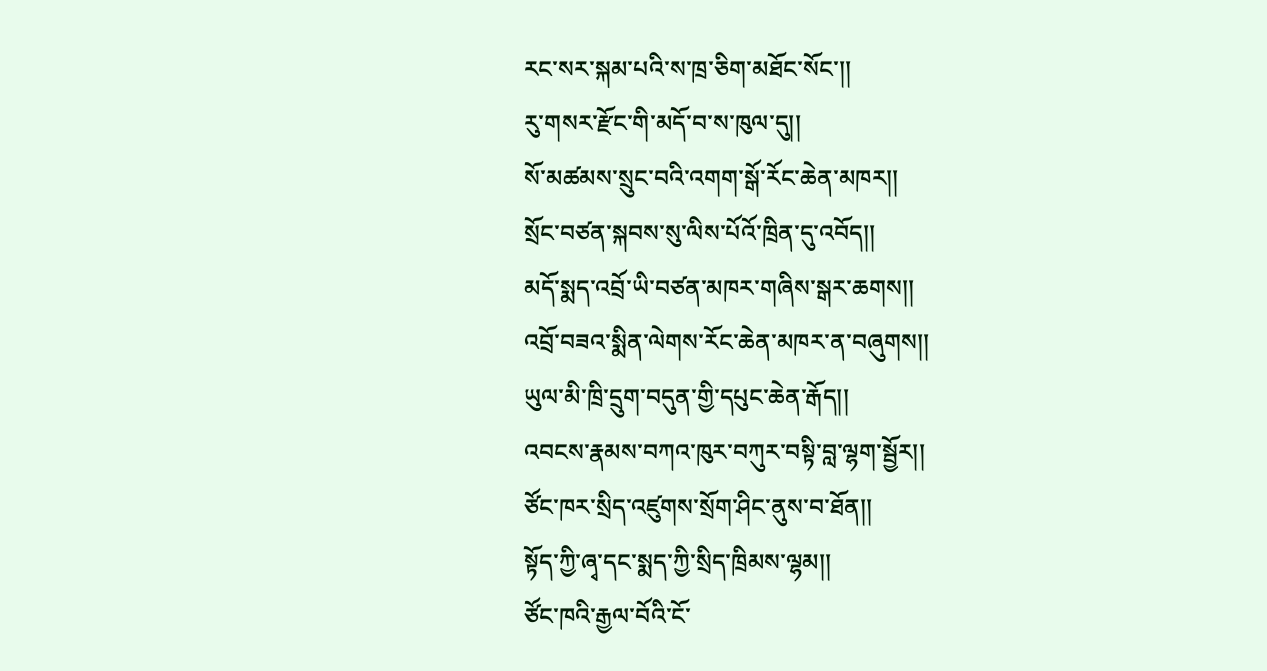རང་སར་སྐམ་པའི་ས་ཁྲ་ཅིག་མཐོང་སོང་།།
རུ་གསར་རྫོང་གི་མདོ་བ་ས་ཁུལ་དུ།།
སོ་མཚམས་སྲུང་བའི་འགག་སྒོ་རོང་ཆེན་མཁར།།
སྲོང་བཙན་སྐབས་སུ་ལིས་པོའོ་ཁྲིན་དུ་འབོད།།
མདོ་སྨད་འབྲོ་ཡི་བཙན་མཁར་གཞིས་སྒར་ཆགས།།
འབྲོ་བཟའ་སྨིན་ལེགས་རོང་ཆེན་མཁར་ན་བཞུགས།།
ཡུལ་མི་ཁྲི་དྲུག་བདུན་གྱི་དཔུང་ཆེན་རྒོད།།
འབངས་རྣམས་བཀའ་ཁུར་བཀུར་བསྟི་བླ་ལྷག་སྦྱོར།།
ཙོང་ཁར་སྲིད་འཛུགས་སྲོག་ཤིང་ནུས་བ་ཐོན།།
སྟོད་ཀྱི་ཞྭ་དང་སྨད་ཀྱི་སྲིད་ཁྲིམས་ལྷམ།།
ཙོང་ཁའི་རྒྱལ་བོའི་ངོ་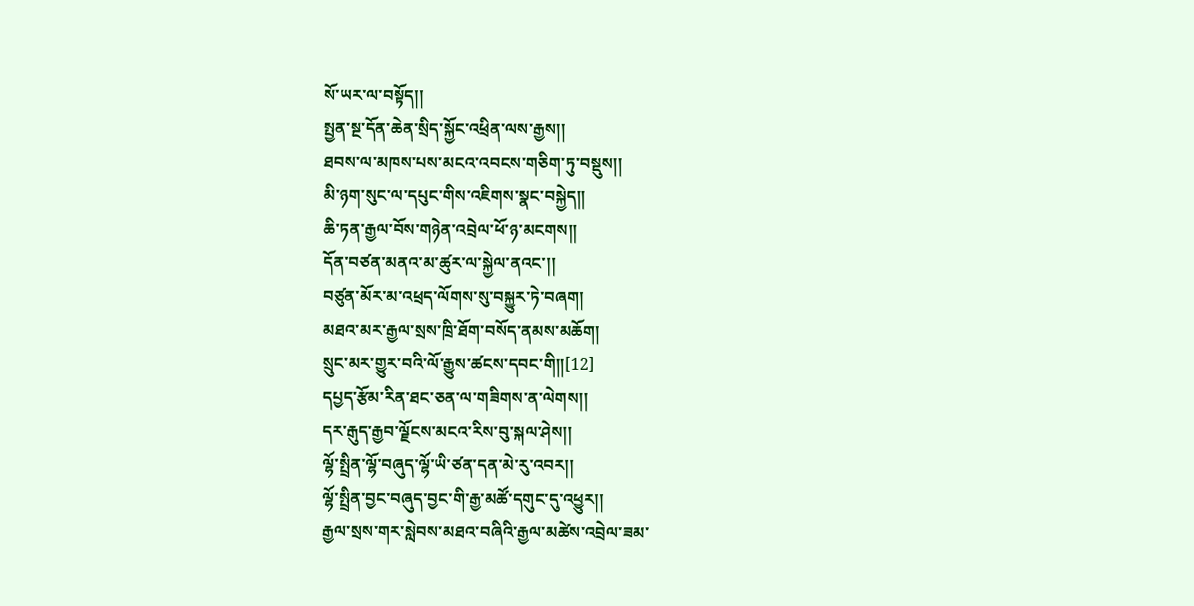སོ་ཡར་ལ་བསྟོད།།
སྤྱན་སྔ་དོན་ཆེན་སྲིད་སྐྱོང་འཕྲིན་ལས་རྒྱས།།
ཐབས་ལ་མཁས་པས་མངའ་འབངས་གཅིག་ཏུ་བསྡུས།།
མི་ཉག་སུང་ལ་དཔུང་གིས་འཇིགས་སྣང་བསྐྱེད།།
ཆི་ཏན་རྒྱལ་བོས་གཉེན་འབྲེལ་ཕོ་ཉ་མངགས།།
དོན་བཙན་མནའ་མ་ཚུར་ལ་སྐྱེལ་ནའང་།།
བཙུན་མོར་མ་འཕྲད་ལོགས་སུ་བསྐྱུར་ཏེ་བཞག།
མཐའ་མར་རྒྱལ་སྲས་ཁྲི་ཐོག་བསོད་ནམས་མཆོག།
སྲུང་མར་གྱུར་བའི་ལོ་རྒྱུས་ཚངས་དབང་གི།།[12]
དཔྱད་རྩོམ་རིན་ཐང་ཅན་ལ་གཟིགས་ན་ལེགས།།
དར་རྒུད་རྒྱབ་ལྗོངས་མངའ་རིས་བུ་སྐལ་ཤེས།།
ལྷོ་སྤྲིན་ལྷོ་བཞུད་ལྷོ་ཡི་ཙན་དན་མེ་རུ་འབར།།
ལྷོ་སྤྲིན་བྱང་བཞུད་བྱང་གི་རྒྱ་མཚོ་དགུང་དུ་འཕྱུར།།
རྒྱལ་སྲས་གར་སླེབས་མཐའ་བཞིའི་རྒྱལ་མཚེས་འབྲེལ་ཟམ་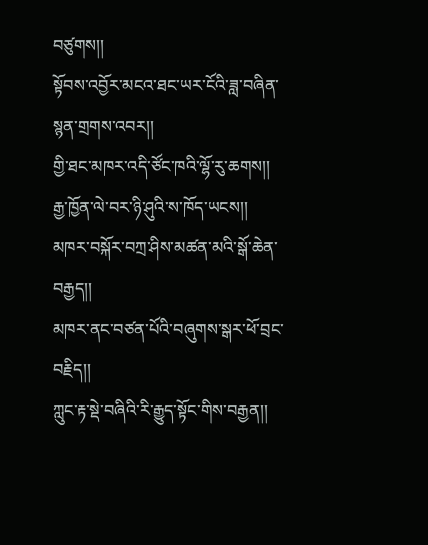བཙུགས།།
སྟོབས་འབྱོར་མངའ་ཐང་ཡར་ངོའི་ཟླ་བཞིན་སྙན་གྲགས་འབར།།
གྱི་ཐང་མཁར་འདི་ཙོང་ཁའི་ལྷོ་རུ་ཆགས།།
རྒྱ་ཁྱོན་ལེ་བར་ཉི་ཤུའི་ས་ཁོད་ཡངས།།
མཁར་བསྐོར་བཀྲ་ཤིས་མཚན་མའི་སྒོ་ཆེན་བརྒྱད།།
མཁར་ནང་བཙན་པོའི་བཞུགས་སྒར་ཕོ་བྲང་བརྗིད།།
ཀླུང་རྟ་སྡེ་བཞིའི་རི་རྒྱུད་སྟོང་གིས་བརྒྱན།།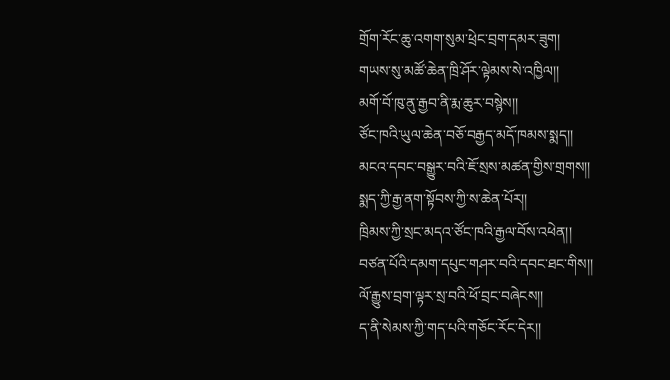གྲོག་རོང་ཆུ་འགག་སུམ་ཕྲེང་བྲག་དམར་ཟུག།
གཡས་སུ་མཚོ་ཆེན་ཁྲི་ཤོར་ལྟེམས་སེ་འཁྱིལ།།
མགོ་བོ་ཁུ་ནུ་རྒྱབ་ནི་རྨ་ཆུར་བསྙེས།།
ཙོང་ཁའི་ཡུལ་ཆེན་བཅོ་བརྒྱད་མདོ་ཁམས་སྨད།།
མངའ་དབང་བསྒྱུར་བའི་ཇོ་སྲས་མཚན་གྱིས་གྲགས།།
སྨད་ཀྱི་རྒྱ་ནག་སྟོབས་ཀྱི་ས་ཆེན་པོར།།
ཁྲིམས་ཀྱི་སྲང་མདའ་ཙོང་ཁའི་རྒྱལ་བོས་འཕེན།།
བཙན་པོའི་དམག་དཔུང་གཤར་བའི་དབང་ཐང་གིས།།
ལོ་རྒྱུས་བྲག་ལྟར་སྲ་བའི་ཕོ་བྲང་བཞེངས།།
ད་ནི་སེམས་ཀྱི་གད་པའི་གཅོང་རོང་དེར།།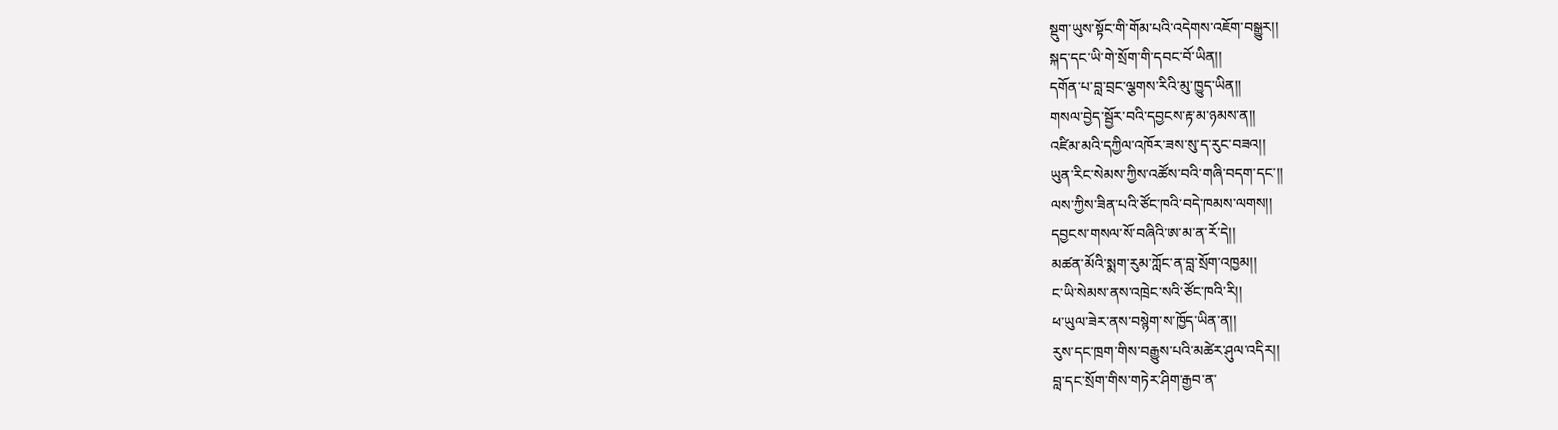སྡུག་ཡུས་སྟོང་གི་གོམ་པའི་འདེགས་འཇོག་བསྒྱུར།།
སྐད་དང་ཡི་གེ་སྲོག་གི་དབང་བོ་ཡིན།།
དགོན་པ་བླ་བྲང་ལྕགས་རིའི་མུ་ཁྱུད་ཡིན།།
གསལ་བྱེད་སྦྱོར་བའི་དབྱངས་རྟ་མ་ཉམས་ན།།
འཛིམ་མའི་དཀྱིལ་འཁོར་ཟས་སུ་ད་རུང་བཟའ།།
ཡུན་རིང་སེམས་ཀྱིས་འཚོས་བའི་གཞི་བདག་དང་།།
ལས་ཀྱིས་ཟིན་པའི་ཙོང་ཁའི་བདེ་ཁམས་ལགས།།
དབྱངས་གསལ་སོ་བཞིའི་ཨ་མ་ན་རོ་དེ།།
མཚན་མོའི་སྨག་རུམ་ཀློང་ན་བླ་སྲོག་འཁྱམ།།
ང་ཡི་སེམས་ནས་འཁྲེང་སའི་ཙོང་ཁའི་རི།།
ཕ་ཡུལ་ཟེར་ནས་བསྙེག་ས་ཁྱོད་ཡིན་ན།།
རུས་དང་ཁྲག་གིས་བརྒྱུས་པའི་མཚེར་ཤུལ་འདིར།།
བླ་དང་སྲོག་གིས་གཏེར་ཤིག་རྒྱབ་ན་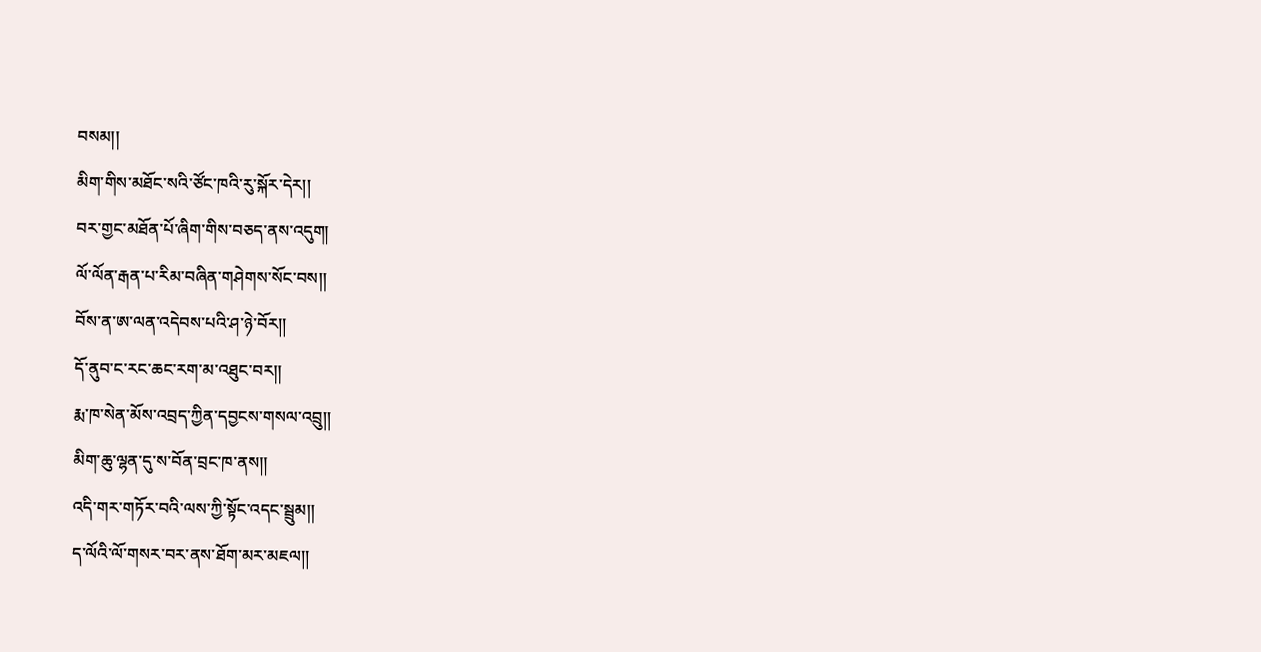བསམ།།
མིག་གིས་མཐོང་སའི་ཙོང་ཁའི་རུ་སྐོར་དེར།།
བར་གྱང་མཐོན་པོ་ཞིག་གིས་བཅད་ནས་འདུག།
ལོ་ལོན་རྒན་པ་རིམ་བཞིན་གཤེགས་སོང་བས།།
བོས་ན་ཨ་ལན་འདེབས་པའི་ཤ་ཉེ་བོར།།
དོ་ནུབ་ང་རང་ཆང་རག་མ་འཐུང་བར།།
རྨ་ཁ་སེན་མོས་འབྲད་ཀྱིན་དབྱངས་གསལ་འབྲུ།།
མིག་ཆུ་ལྷན་དུ་ས་བོན་བྲང་ཁ་ནས།།
འདི་གར་གཏོར་བའི་ལས་ཀྱི་སྟོང་འདང་སྦྲུམ།།
ད་ལོའི་ལོ་གསར་བར་ནས་ཐོག་མར་མཇལ།།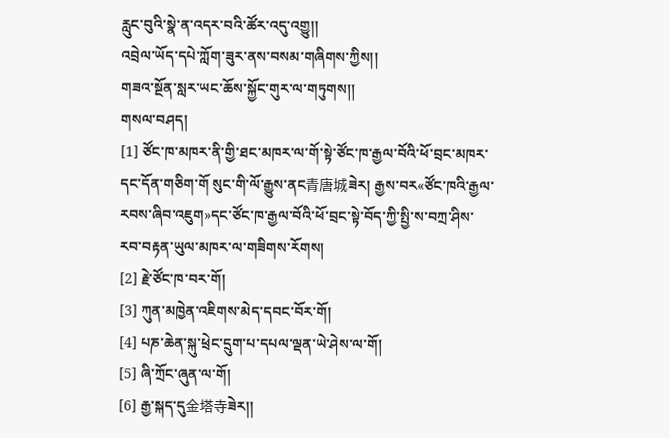རླུང་བུའི་སྣེ་ན་འདར་བའི་ཚོར་འདུ་འགྱུ།།
འབྲེལ་ཡོད་དཔེ་ཀློག་ཟུར་ནས་བསམ་གཞིགས་ཀྱིས།།
གཟའ་སྔོན་སླར་ཡང་ཆོས་སྐྱོང་གུར་ལ་གཏུགས།།
གསལ་བཤད།
[1] ཙོང་ཁ་མཁར་ནི་གྱི་ཐང་མཁར་ལ་གོ་སྟེ་ཙོང་ཁ་རྒྱལ་བོའི་ཕོ་བྲང་མཁར་དང་དོན་གཅིག་གོ སུང་གི་ལོ་རྒྱུས་ནང青唐城ཟེར། རྒྱས་བར«ཙོང་ཁའི་རྒྱལ་རབས་ཞིབ་འཇུག»དང་ཙོང་ཁ་རྒྱལ་བོའི་ཕོ་བྲང་སྟེ་བོད་ཀྱི་སྤྱི་ས་བཀྲ་ཤིས་རབ་བརྟན་ཡུལ་མཁར་ལ་གཟིགས་རོགས།
[2] རྗེ་ཙོང་ཁ་བར་གོ།
[3] ཀུན་མཁྱེན་འཇིགས་མེད་དབང་བོར་གོ།
[4] པཎ་ཆེན་སྐུ་ཕྲེང་དྲུག་པ་དཔལ་ལྡན་ཡེ་ཤེས་ལ་གོ།
[5] ཞི་ཀྲོང་ཞུན་ལ་གོ།
[6] རྒྱ་སྐད་དུ金塔寺ཟེར།།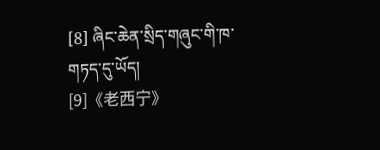[8] ཞིང་ཆེན་སྲིད་གཞུང་གི་ཁ་གཏད་དུ་ཡོད།
[9]《老西宁》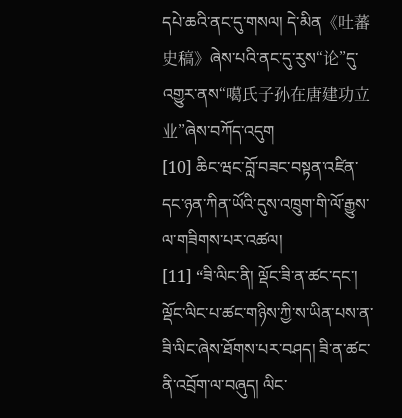དཔེ་ཆའི་ནང་དུ་གསལ། དེ་མིན《吐蕃史稿》ཞེས་པའི་ནང་དུ་རུས“论”དུ་འགྱུར་ནས“噶氏子孙在唐建功立业”ཞེས་བཀོད་འདུག
[10] ཆིང་ཝང་བློ་བཟང་བསྟན་འཛིན་དང་ཉན་ཀིན་ཡོའི་དུས་འཁྲུག་གི་ལོ་རྒྱུས་ལ་གཟིགས་པར་འཚལ།
[11] “ཟི་ལིང་ནི། ལྡོང་ཟི་ན་ཚང་དང་། ལྡོང་ལིང་པ་ཚང་གཉིས་ཀྱི་ས་ཡིན་པས་ན་ཟི་ལིང་ཞེས་ཐོགས་པར་བཤད། ཟི་ན་ཚང་ནི་འབྲོག་ལ་བཞུད། ལིང་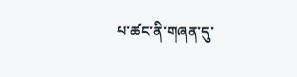པ་ཚང་ནི་གཞན་དུ་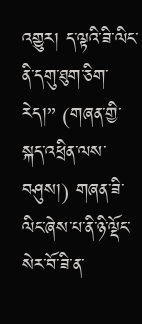འགྱུར། ད་ལྟའི་ཟི་ལིང་ནི་དགུ་ཐུག་ཅིག་རེད།” (གཞན་གྱི་སྐད་འཕྲིན་ལས་བཤུས།) གཞན་ཟི་ལིང་ཞེས་པ་ནི་ཉི་ལྡོང་སེར་བོ་ཟི་ན་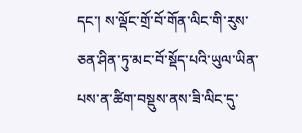དང་། ས་ལྡོང་གྲོ་བོ་གོན་ལིང་གི་རུས་ཅན་ཤིན་ཏུ་མང་བོ་སྡོད་པའི་ཡུལ་ཡིན་པས་ན་ཚིག་བསྡུས་ནས་ཟི་ལིང་དུ་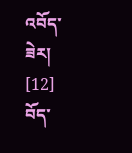འབོད་ཟེར།
[12] བོད་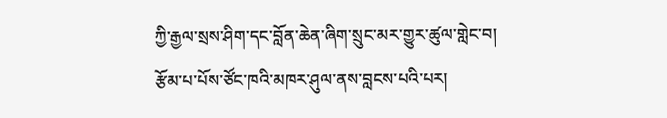ཀྱི་རྒྱལ་སྲས་ཤིག་དང་བློན་ཆེན་ཞིག་སྲུང་མར་གྱུར་ཚུལ་གླེང་བ།
རྩོམ་པ་པོས་ཙོང་ཁའི་མཁར་ཤུལ་ནས་བླངས་པའི་པར།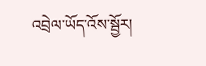འབྲེལ་ཡོད་འོས་སྦྱོར།